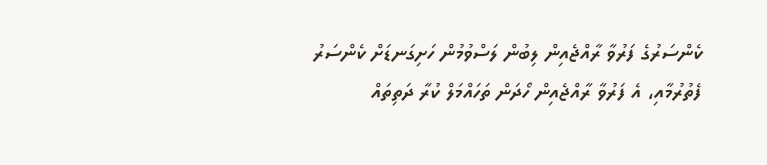ކެންސަރުގެ ފަރުވާ ރާއްޖެއިން ލިބުން ލަސްވުމުން ހަށިގަނޑަށް ކެންސަރު ފެތުރުމާއި، އެ ފަރުވާ ރާއްޖެއިން ހޯދަން ތަހައްމަލް ކުރާ ދަތިތައް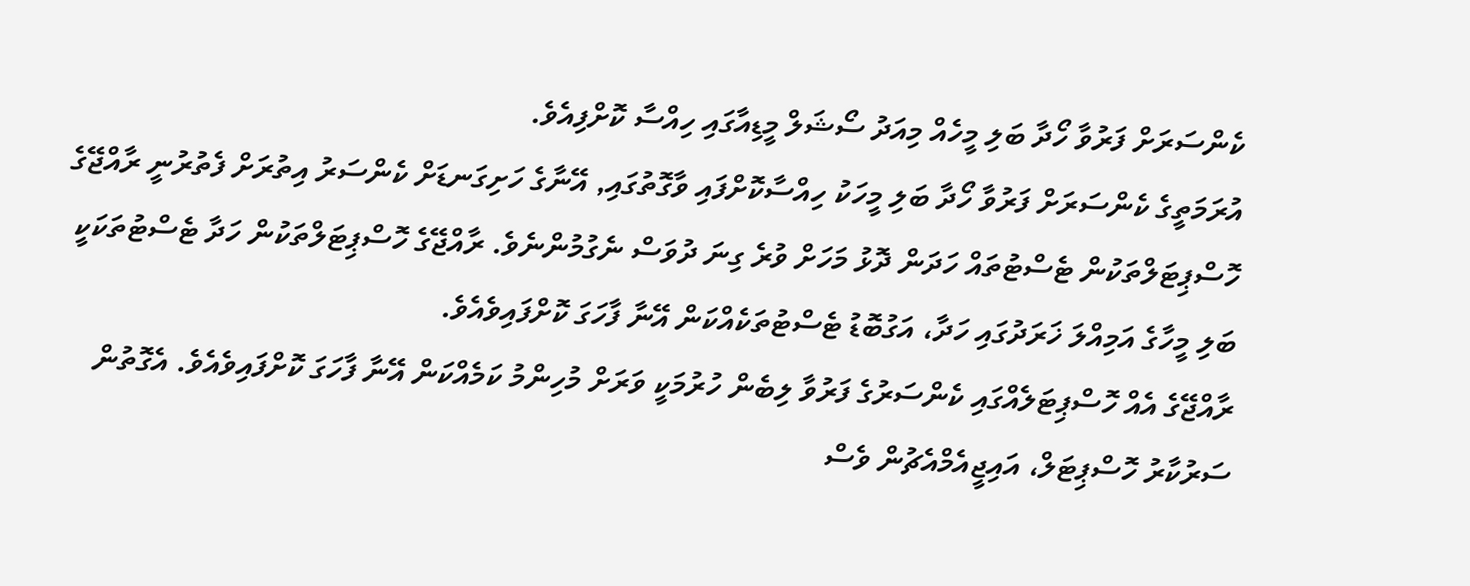ކެންސަރަށް ފަރުވާ ހޯދާ ބަލި މީހެއް މިއަދު ސޯޝަލް މީޑިއާގައި ހިއްސާ ކޮށްފިއެވެ.
އުރަމަތީގެ ކެންސަރަށް ފަރުވާ ހޯދާ ބަލި މީހަކު ހިއްސާކޮށްފައި ވާގޮތުގައި, އޭނާގެ ހަށިގަނޑަށް ކެންސަރު އިތުރަށް ފެތުރުނީ ރާއްޖޭގެ ހޮސްޕިޓަލްތަކުން ޓެސްޓުތައް ހަދަން ދޮޅު މަހަށް ވުރެ ގިނަ ދުވަސް ނެގުމުންނެވެ. ރާއްޖޭގެ ހޮސްޕިޓަލްތަކުން ހަދާ ޓެސްޓުތަކަކީ ބަލި މީހާގެ އަމިއްލަ ޚަރަދުގައި ހަދާ، އަގުބޮޑު ޓެސްޓުތަކެއްކަން އޭނާ ފާހަގަ ކޮށްފައިވެއެވެ.
ރާއްޖޭގެ އެއް ހޮސްޕިޓަލެއްގައި ކެންސަރުގެ ފަރުވާ ލިބެން ހުރުމަކީ ވަރަށް މުހިންމު ކަމެއްކަން އޭނާ ފާހަގަ ކޮށްފައިވެއެވެ. އެގޮތުން ސަރުކާރު ހޮސްޕިޓަލް، އައިޖީއެމްއެޗުން ވެސް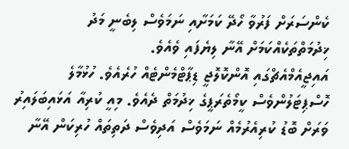ކެންސަރަށް ފަރުވާ ހޯދޭ ކަމަށާއި ނަމަވެސް ލިބެނީ މަދު ޚިދުމަތްތަކެއްކަމަށް އޭނާ ލިޔެފައި ވެއެވެ.
އައިޖީއެމްއެޗްގައި އޮންކޮލޮޖީ ޑިޕާޓްމެންޓެއް ހުރެއެވެ. ހުޅުމާލެ ހޮސްޕިޓަލުންވެސް ކީމޯތެރަޕީގެ ޚިދުމަތް ދެއެވެ. މިއީ ކުރިއާ އަޅައިބަލައިރު ވަރަށް ބޮޑު ކުރިއެރުމެއް ނަމަވެސް އަދިވެސް ދަތިތައް ހުރިކަން އޭނާ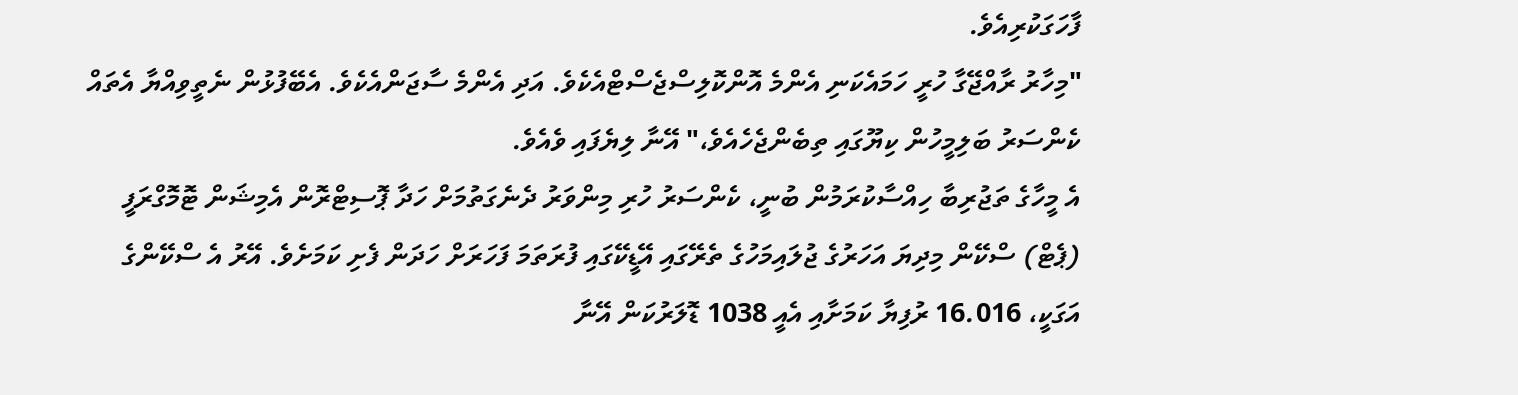ފާހަގަކުރިއެވެ.
"މިހާރު ރާއްޖޭގާ ހުރީ ހަމައެކަނި އެންމެ އޮންކޮލިސްޖެސްޓްއެކެވެ. އަދި އެންމެ ސާޖަންއެކެވެ. އެބޭފުޅުން ނެތީވިއްޔާ އެތައް ކެންސަރު ބަލިމީހުން ކިޔޫގައި ތިބެންޖެހެއެވެ،" އޭނާ ލިޔެފައި ވެއެވެ.
އެ މީހާގެ ތަޖުރިބާ ހިއްސާކުރަމުން ބުނީ، ކެންސަރު ހުރި މިންވަރު ދެނެގަތުމަށް ހަދާ ޕޮސިޓްރޮން އެމިޝަން ޓޮމޮގްރަފީ (ޕެޓް) ސްކޭން މިދިޔަ އަހަރުގެ ޖުލައިމަހުގެ ތެރޭގައި އޭޑީކޭގައި ފުރަތަމަ ފަހަރަށް ހަދަން ފެށި ކަމަށެވެ. އޭރު އެ ސްކޭންގެ އަގަކީ، 16.016 ރުފިޔާ ކަމަށާއި އެއީ 1038 ޑޮލަރުކަން އޭނާ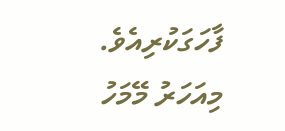ފާހަގަކުރިއެވެ.
މިއަހަރު މޭމަހު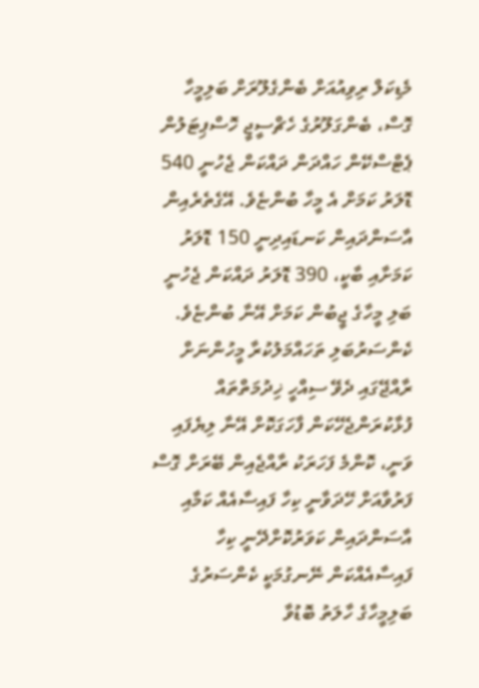މެޑިކަލް ރިވިއުއަށް ބެންގެލޫރަށް ބަލިމީހާ ގޮސް، ބެންގަލޫރުގެ ހެޗްސީޖީ ހޮސްޕިޓަލުން ޕެޓްސްކޭން ހައްދަން ދައްކަން ޖެހުނީ 540 ޑޮލަރު ކަމަށް އެ މީހާ ބުންޏެވެ. އޭގެތެރެއިން އާސަންދައިން ކަނޑައިދިނީ 150 ޑޮލަރު ކަމަށާއި ބާކީ، 390 ޑޮލަރު ދައްކަން ޖެހުނީ ބަލި މީހާގެ ޖީބުން ކަމަށް އޭނާ ބުންޏެވެ.
ކެންސަރުބަލި ތަހައްމަލުކުރާ މީހުންނަށް ރާއްޖޭގައި ދެވޭ ސިއްހީ ޚިދުމަތްތައް ފުޅާކުރަންޖެހޭކަން ފާހަގަކޮށް އޭނާ ލިޔެފައި ވަނީ، ކޮންމެ ފަހަރަކު ރާއްޖެއިން ބޭރަށް ގޮސް ފަރުވާއަށް ހޭދަވާނީ ކިހާ ފައިސާއެއް ކަމާއި އާސަންދައިން ކަވަރުކޮށްދޭނީ ކިހާ ފައިސާއެއްކަން ނޭނގުމަކީ ކެންސަރުގެ ބަލިމީހާގެ ހާލަތު ބޮޑުވާ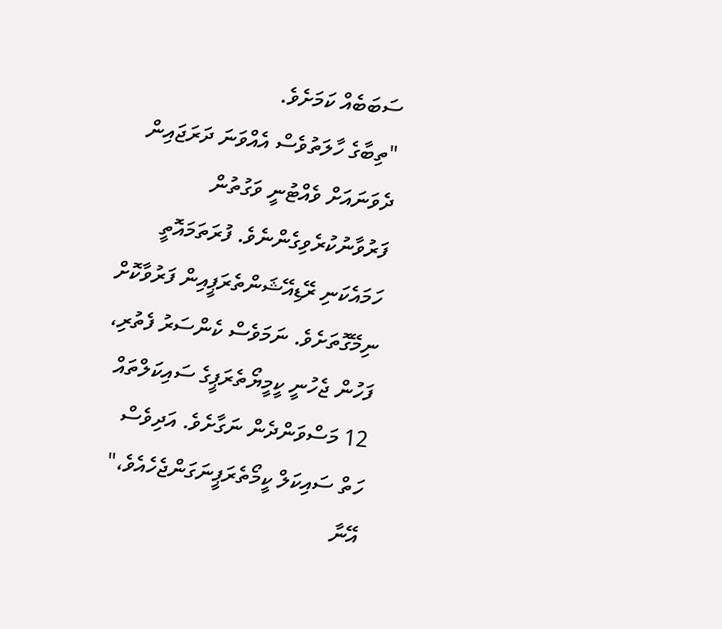ސަބަބެއް ކަމަށެވެ.
"ތިބާގެ ހާލަތުވެސް އެއްވަނަ ދަރަޖައިން ދެވަނައަށް ވެއްޓުނީ ވަގުތުން ފަރުވާނުކުރެވިގެންނެވެ. ފުރަތަމައޮތީ ހަމައެކަނި ރޭޑިއޭޝަންތެރަޕީއިން ފަރުވާކޮށް ނިމޭގޮތަށެވެ. ނަމަވެސް ކެންސަރު ފެތުރި، ފަހުން ޖެހުނީ ކީމީޔޯތެރަޕީގެ ސައިކަލްތައް 12 މަސްވަންދެން ނަގާށެވެ. އަދިވެސް ހަތް ސައިކަލް ކީމޯތެރަޕީނަގަންޖެހެއެވެ،" އޭނާ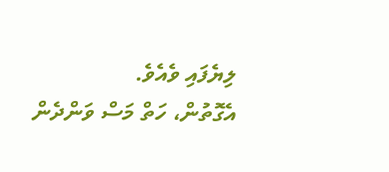ލިޔެފައި ވެއެވެ.
އެގޮތުން، ހަތް މަސް ވަންދެން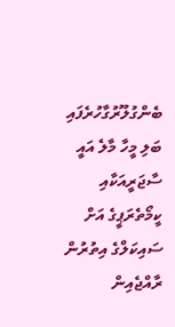ބެންގުލޫރުގާހުރެފައި ބަލި މީހާ މާލެ އައީ ސާޖަރީއަކާއި ކީމޯތެރަޕީގެ އަށް ސައިކަލްގެ އިތުރުން ރާއްޖެއިން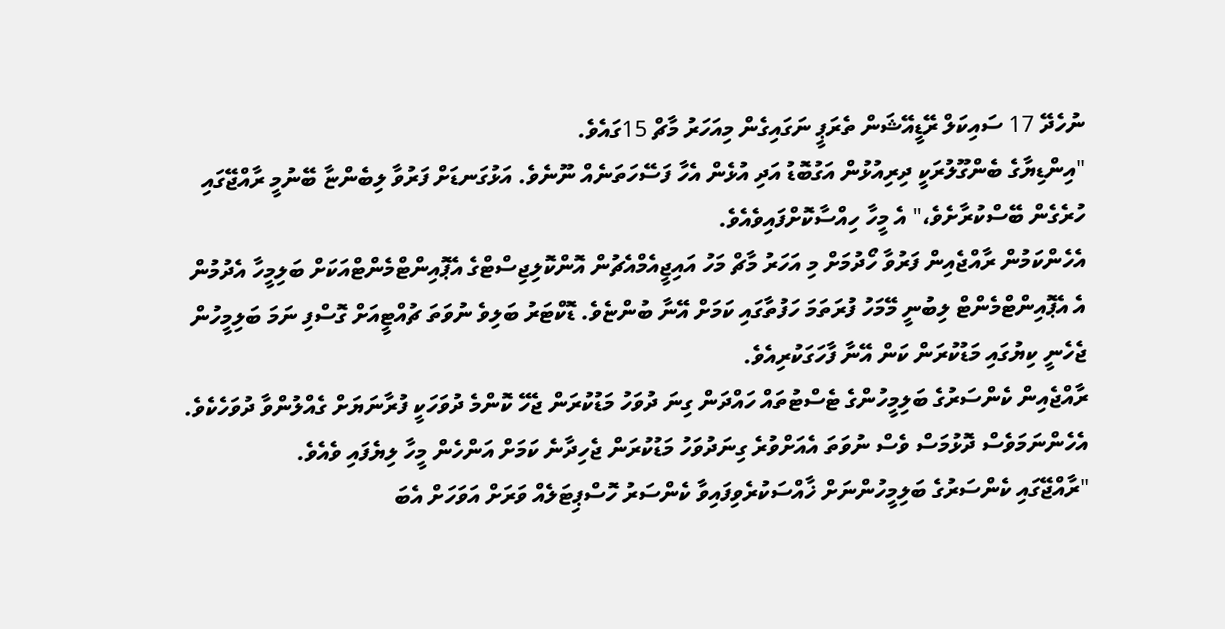ނުހެދޭ 17 ސައިކަލް ރޭޑީއޭޝަން ތެރަޕީ ނަގައިގެން މިއަހަރު މާޗް 15ގައެވެ.
"އިންޑިޔާގެ ބެންގޫލުރަކީ ދިރިއުޅުން އަގުބޮޑު އަދި އުޅެން އެހާ ފަސޭހަތަނެއް ނޫނެވެ. އަޅުގަނޑަށް ފަރުވާ ލިބެންޏާ ބޭނުމީ ރާއްޖޭގައި ހުރެގެން ބޭސްކުރާށެވެ،" އެ މީހާ ހިއްސާކޮށްފައިވެއެވެ.
އެހެންކަމުން ރާއްޖެއިން ފަރުވާ ހޯދުމަށް މި އަހަރު މާޗް މަހު އައިޖީއެމްއެޗުން އޮންކޮލިޖިސްޓްގެ އެޕޮއިންޓްމެންޓްއަކަށް ބަލިމީހާ އެދުމުން އެ އެޕޮއިންޓްމެންޓް ލިބުނީ މޭމަހު ފުރަތަމަ ހަފުތާގައި ކަމަށް އޭނާ ބުންޏެވެ. ޑޮކްޓަރު ބަލިވެ ނުވަތަ ޗުއްޓީއަށް ގޮސްފި ނަމަ ބަލިމީހުން ޖެހެނީ ކިޔުގައި މަޑުކުރަން ކަން އޭނާ ފާހަގަކުރިއެވެ.
ރާއްޖެއިން ކެންސަރުގެ ބަލިމީހުންގެ ޓެސްޓުތައް ހައްދަން ގިނަ ދުވަހު މަޑުކުރަން ޖެހޭ ކޮންމެ ދުވަހަކީ ފުރާނަޔަށް ގެއްލުންވާ ދުވަހެކެވެ. އެހެންނަމަވެސް ދޮޅުމަސް ވެސް ނުވަތަ އެއަށްވުރެ ގިނަދުވަހު މަޑުކުރަން ޖެހިދާނެ ކަމަށް އަންހެން މީހާ ލިޔެފައި ވެއެވެ.
"ރާއްޖޭގައި ކެންސަރުގެ ބަލިމީހުންނަށް ޚާއްސަކުރެވިފައިވާ ކެންސަރު ހޮސްޕިޓަލެއް ވަރަށް އަވަހަށް އެބަ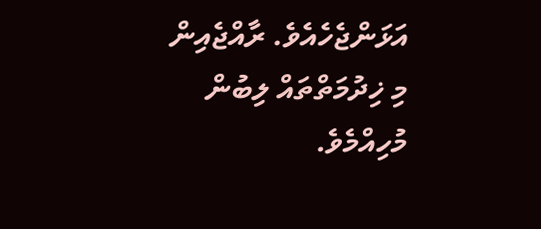އަޅަންޖެހެއެވެ. ރާއްޖެއިން މި ޚިދުމަތްތައް ލިބުން މުހިއްމެވެ.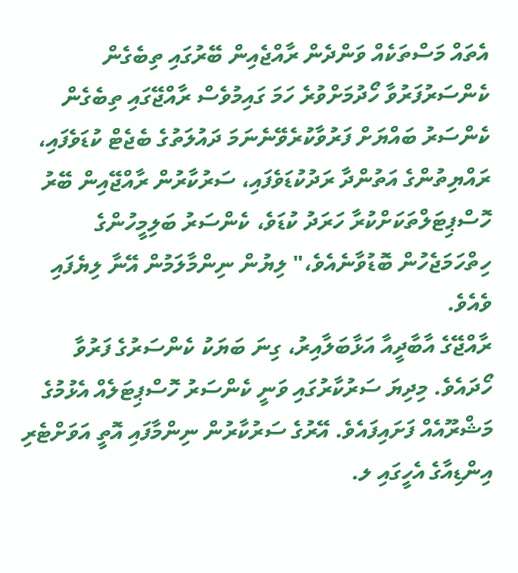އެތައް މަސްތަކެއް ވަންދެން ރާއްޖެއިން ބޭރުގައި ތިބެގެން ކެންސަރުފަރުވާ ހޯދުމަށްވުރެ ހަމަ ގައިމުވެސް ރާއްޖޭގައި ތިބެގެން ކެންސަރު ބައްޔަށް ފަރުވާކުރެވޭނެނަމަ ދައުލަތުގެ ބެޖެޓް ކުޑަވެފައި، ރައްޔިތުންގެ އަތުންދާ ރަދުކުޑަވެފައި، ސަރުކާރުން ރާއްޖޭއިން ބޭރު ހޮސްޕިޓަލްތަކަށްކުރާ ހަރަދު ކުޑަވެ، ކެންސަރު ބަލިމީހުންގެ ހިތްހަމަޖެހުން ބޮޑުވާނެއެވެ،" ލިޔުން ނިންމާލަމުން އޭނާ ލިޔެފައި ވެއެވެ.
ރާއްޖޭގެ އާބާދީއާ އަޅާބަލާއިރު، ގިނަ ބަޔަކު ކެންސަރުގެ ފަރުވާ ހޯދައެވެ. މިދިޔަ ސަރުކާރުގައި ވަނީ ކެންސަރު ހޮސްޕިޓަލެއް އެޅުމުގެ މަޝްރޫއެއް ފަށައިފައެވެ. އޭރުގެ ސަރުކާރުން ނިންމާފައި އޮތީ އަވަށްޓެރި އިންޑިއާގެ އެހީގައި ލ.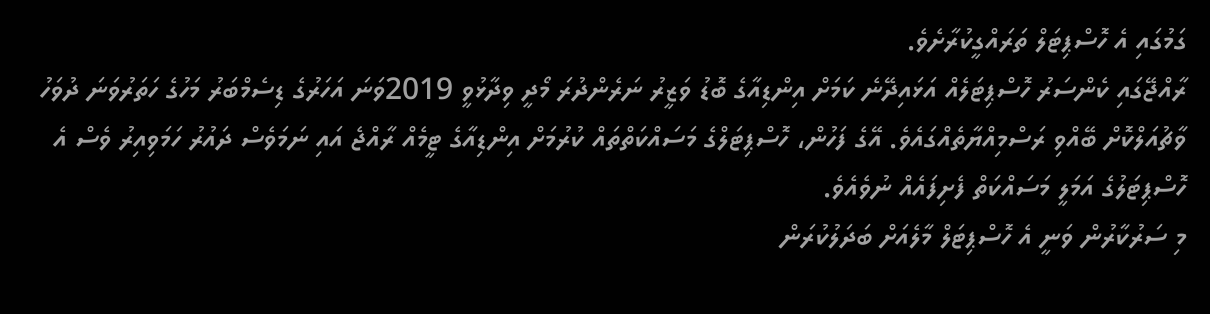ގަމުގައި އެ ހޮސްޕިޓަލް ތަރައްގީކުރާށެވެ.
ރާއްޖޭގައި ކެންސަރު ހޮސްޕިޓަލެއް އަޅައިދޭނެ ކަމަށް އިންޑިއާގެ ބޮޑު ވަޒީރު ނަރެންދުރަ މޯދީ ވިދާޅުވީ 2019ވަނަ އަހަރުގެ ޑިސެމްބަރު މަހުގެ ހަތަރުވަނަ ދުވަހު ވާޗުއަލްކޮށް ބޭއްވި ރަސްމިއްޔާތެއްގައެވެ. އޭގެ ފަހުން، ހޮސްޕިޓަލްގެ މަސައްކަތްތައް ކުރުމަށް އިންޑިއާގެ ޓީމެއް ރާއްޖެ އައި ނަމަވެސް ދައުރު ހަމަވިއިރު ވެސް އެ ހޮސްޕިޓަލުގެ އަމަލީ މަސައްކަތް ފެށިފައެއް ނުވެއެވެ.
މި ސަރުކާރުން ވަނީ އެ ހޮސްޕިޓަލް މާލެއަށް ބަދަލުކުރަން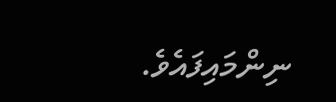ނިންމައިފައެވެ.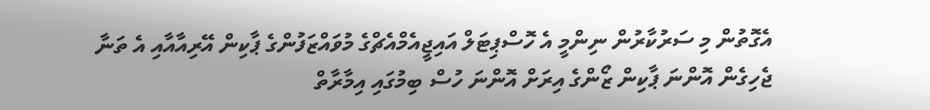އެގޮތުން މި ސަރުކާރުން ނިންމީ އެ ހޮސްޕިޓަލް އައިޖީއެމްއެޗްގެ މުވައްޒަފުންގެ ޕާކިން އޭރިއާއާއި އެ ތަނާ ޖެހިގެން އޮންނަ ޕާކިން ޒޯންގެ އިރަށް އޮންނަ ހުސް ބިމުގައި އިމާރާތް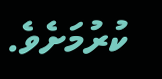ކުރުމަށެވެ.